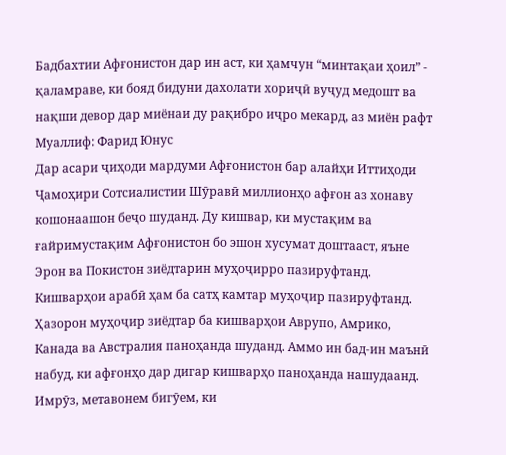Бадбахтии Афғонистон дар ин аст, ки ҳамчун “минтақаи ҳоил” - қаламраве, ки бояд бидуни дахолати хориҷӣ вуҷуд медошт ва нақши девор дар миёнаи ду рақибро иҷро мекард, аз миён рафт
Муаллиф: Фарид Юнус
Дар асари ҷиҳоди мардуми Афғонистон бар алайҳи Иттиҳоди Ҷамоҳири Сотсиалистии Шӯравӣ миллионҳо афғон аз хонаву кошонаашон беҷо шуданд. Ду кишвар, ки мустақим ва ғайримустақим Афғонистон бо эшон хусумат доштааст, яъне Эрон ва Покистон зиёдтарин муҳоҷирро пазируфтанд.
Кишварҳои арабӣ ҳам ба сатҳ камтар муҳоҷир пазируфтанд. Ҳазорон муҳоҷир зиёдтар ба кишварҳои Аврупо, Амрико, Канада ва Австралия паноҳанда шуданд. Аммо ин бад-ин маънӣ набуд, ки афғонҳо дар дигар кишварҳо паноҳанда нашудаанд. Имрӯз, метавонем бигӯем, ки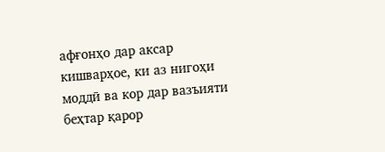афғонҳо дар аксар кишварҳое, ки аз нигоҳи моддӣ ва кор дар вазъияти беҳтар қарор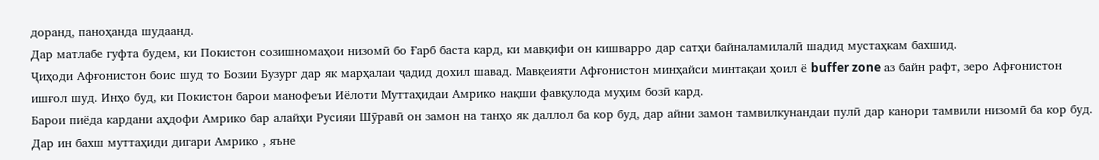доранд, паноҳанда шудаанд.
Дар матлабе гуфта будем, ки Покистон созишномаҳои низомӣ бо Ғарб баста кард, ки мавқифи он кишварро дар сатҳи байналамилалӣ шадид мустаҳкам бахшид.
Ҷиҳоди Афғонистон боис шуд то Бозии Бузург дар як марҳалаи ҷадид дохил шавад. Мавқеияти Афғонистон минҳайси минтақаи ҳоил ё buffer zone аз байн рафт, зеро Афғонистон ишғол шуд. Инҳо буд, ки Покистон барои манофеъи Иёлоти Муттаҳидаи Амрико нақши фавқулода муҳим бозӣ кард.
Барои пиёда кардани аҳдофи Амрико бар алайҳи Русияи Шӯравӣ он замон на танҳо як даллол ба кор буд, дар айни замон тамвилкунандаи пулӣ дар канори тамвили низомӣ ба кор буд. Дар ин бахш муттаҳиди дигари Амрико , яъне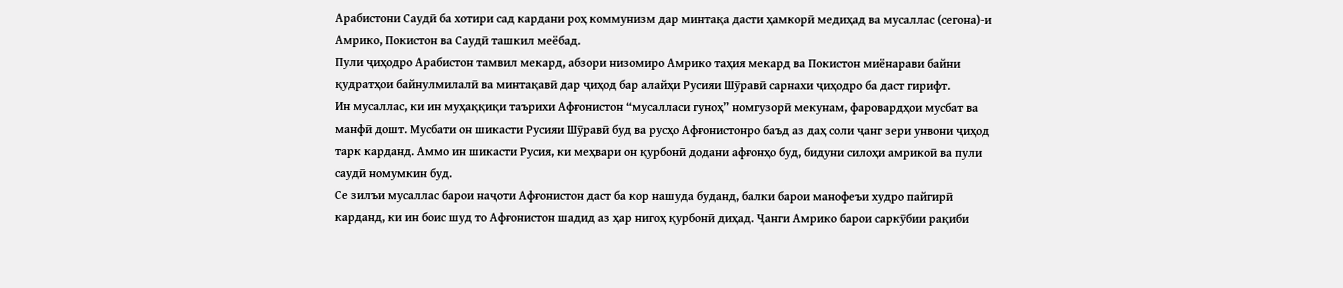Арабистони Саудӣ ба хотири сад кардани роҳ коммунизм дар минтақа дасти ҳамкорӣ медиҳад ва мусаллас (сегона)-и Амрико, Покистон ва Саудӣ ташкил меёбад.
Пули ҷиҳодро Арабистон тамвил мекард, абзори низомиро Амрико таҳия мекард ва Покистон миёнарави байни қудратҳои байнулмилалӣ ва минтақавӣ дар ҷиҳод бар алайҳи Русияи Шӯравӣ сарнахи ҷиҳодро ба даст гирифт.
Ин мусаллас, ки ин муҳаққиқи таърихи Афғонистон “мусалласи гуноҳ” номгузорӣ мекунам, фаровардҳои мусбат ва манфӣ дошт. Мусбати он шикасти Русияи Шӯравӣ буд ва русҳо Афғонистонро баъд аз даҳ соли ҷанг зери унвони ҷиҳод тарк карданд. Аммо ин шикасти Русия, ки меҳвари он қурбонӣ додани афғонҳо буд, бидуни силоҳи амрикоӣ ва пули саудӣ номумкин буд.
Се зилъи мусаллас барои наҷоти Афғонистон даст ба кор нашуда буданд, балки барои манофеъи худро пайгирӣ карданд, ки ин боис шуд то Афғонистон шадид аз ҳар нигоҳ қурбонӣ диҳад. Ҷанги Амрико барои саркӯбии рақиби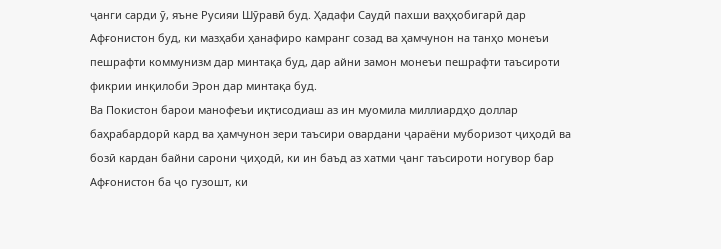ҷанги сарди ӯ, яъне Русияи Шӯравӣ буд. Ҳадафи Саудӣ пахши ваҳҳобигарӣ дар Афғонистон буд, ки мазҳаби ҳанафиро камранг созад ва ҳамчунон на танҳо монеъи пешрафти коммунизм дар минтақа буд, дар айни замон монеъи пешрафти таъсироти фикрии инқилоби Эрон дар минтақа буд.
Ва Покистон барои манофеъи иқтисодиаш аз ин муомила миллиардҳо доллар баҳрабардорӣ кард ва ҳамчунон зери таъсири овардани ҷараёни муборизот ҷиҳодӣ ва бозӣ кардан байни сарони ҷиҳодӣ, ки ин баъд аз хатми ҷанг таъсироти ногувор бар Афғонистон ба ҷо гузошт, ки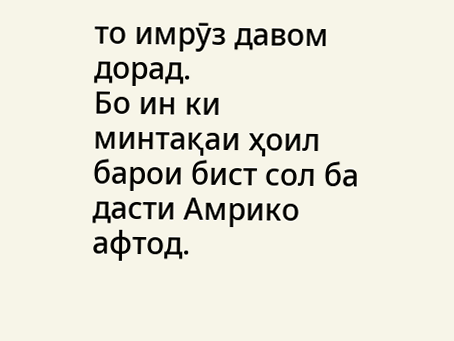то имрӯз давом дорад.
Бо ин ки минтақаи ҳоил барои бист сол ба дасти Амрико афтод.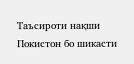Таъсироти нақши Покистон бо шикасти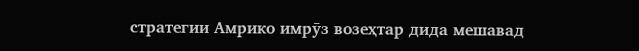стратегии Амрико имрӯз возеҳтар дида мешавад